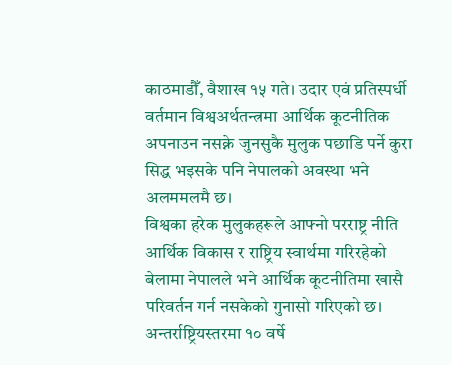काठमाडौँ, वैशाख १५ गते। उदार एवं प्रतिस्पर्धी वर्तमान विश्वअर्थतन्त्रमा आर्थिक कूटनीतिक अपनाउन नसक्ने जुनसुकै मुलुक पछाडि पर्ने कुरा सिद्ध भइसके पनि नेपालको अवस्था भने अलममलमै छ।
विश्वका हरेक मुलुकहरूले आफ्नो परराष्ट्र नीति आर्थिक विकास र राष्ट्रिय स्वार्थमा गरिरहेको बेलामा नेपालले भने आर्थिक कूटनीतिमा खासै परिवर्तन गर्न नसकेको गुनासो गरिएको छ।
अन्तर्राष्ट्रियस्तरमा १० वर्षे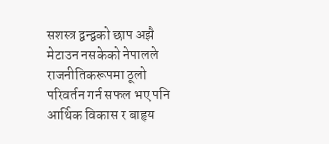सशस्त्र द्वन्द्वको छाप अझै मेटाउन नसकेको नेपालले राजनीतिकरूपमा ठूलो परिवर्तन गर्न सफल भए पनि आर्थिक विकास र बाहृय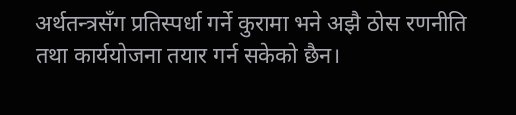अर्थतन्त्रसँग प्रतिस्पर्धा गर्ने कुरामा भने अझै ठोस रणनीति तथा कार्ययोजना तयार गर्न सकेको छैन।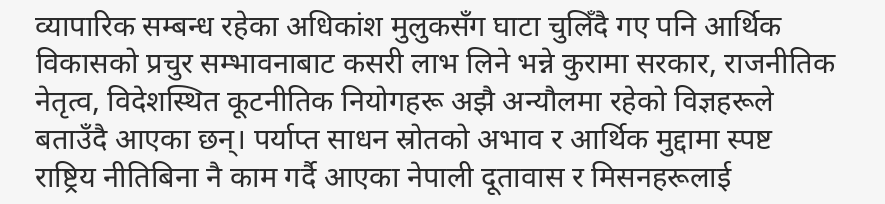व्यापारिक सम्बन्ध रहेका अधिकांश मुलुकसँग घाटा चुलिँदै गए पनि आर्थिक विकासको प्रचुर सम्भावनाबाट कसरी लाभ लिने भन्ने कुरामा सरकार, राजनीतिक नेतृत्व, विदेशस्थित कूटनीतिक नियोगहरू अझै अन्यौलमा रहेको विज्ञहरूले बताउँदै आएका छन्। पर्याप्त साधन स्रोतको अभाव र आर्थिक मुद्दामा स्पष्ट राष्ट्रिय नीतिबिना नै काम गर्दै आएका नेपाली दूतावास र मिसनहरूलाई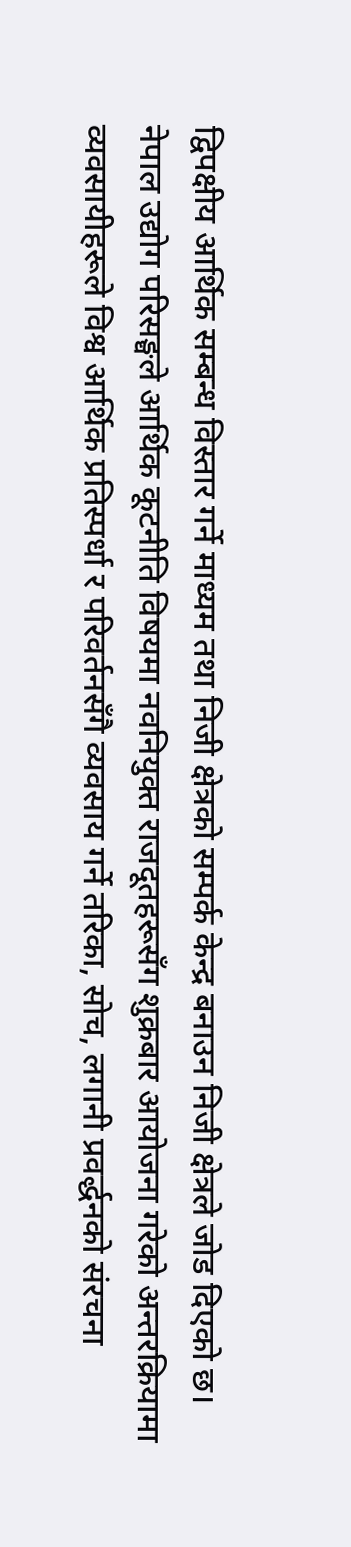द्विपक्षीय आर्थिक सम्बन्ध विस्तार गर्ने माध्यम तथा निजी क्षेत्रको सम्पर्क केन्द्र बनाउन निजी क्षेत्रले जोड दिएको छ।
नेपाल उद्योग परिसङ्घले आर्थिक कूटनीति विषयमा नवनियुक्त राजदूतहरूसँग शुक्रबार आयोजना गरेको अन्तरक्रियामा व्यवसायीहरूले विश्व आर्थिक प्रतिस्पर्धा र परिवर्तनसँगै व्यवसाय गर्ने तरिका, सोच, लगानी प्रवर्द्धनको संरचना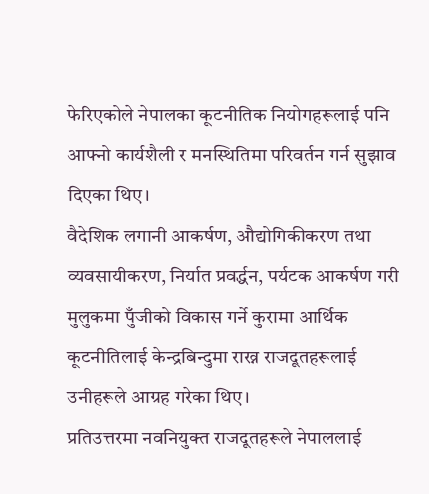फेरिएकोले नेपालका कूटनीतिक नियोगहरूलाई पनि आफ्नो कार्यशैली र मनस्थितिमा परिवर्तन गर्न सुझाव दिएका थिए।
वैदेशिक लगानी आकर्षण, औद्योगिकीकरण तथा व्यवसायीकरण, निर्यात प्रवर्द्धन, पर्यटक आकर्षण गरी मुलुकमा पुँजीको विकास गर्ने कुरामा आर्थिक कूटनीतिलाई केन्द्रबिन्दुमा राख्न राजदूतहरूलाई उनीहरूले आग्रह गरेका थिए।
प्रतिउत्तरमा नवनियुक्त राजदूतहरूले नेपाललाई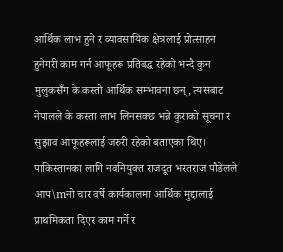आर्थिक लाभ हुने र व्यावसायिक क्षेत्रलाई प्रोत्साहन हुनेगरी काम गर्न आफूहरू प्रतिबद्ध रहेको भन्दै कुन मुलुकसँग के कस्तो आर्थिक सम्भावना छन्, त्यसबाट नेपालले के कस्ता लाभ लिनसक्छ भन्ने कुराको सूचना र सुझाव आफूहरूलाई जरुरी रहेको बताएका थिए।
पाकिस्तानका लागि नवनियुक्त राजदूत भरतराज पौडेलले आप\mनो चार वर्षे कार्यकालमा आर्थिक मुद्दालाई प्राथमिकता दिएर काम गर्ने र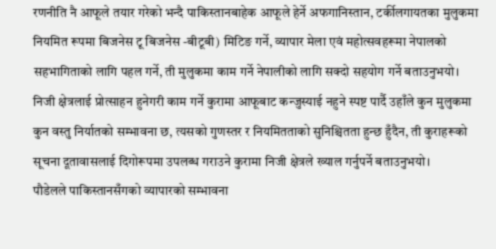रणनीति नै आफूले तयार गरेको भन्दै पाकिस्तानबाहेक आफूले हेर्ने अफगानिस्तान, टर्कीलगायतका मुलुकमा नियमित रूपमा बिजनेस टू बिजनेस -बीटूबी) मिटिङ गर्ने, व्यापार मेला एवं महोत्सवहरूमा नेपालको सहभागिताको लागि पहल गर्ने, ती मुलुकमा काम गर्ने नेपालीको लागि सक्दो सहयोग गर्ने बताउनुभयो।
निजी क्षेत्रलाई प्रोत्साहन हुनेगरी काम गर्ने कुरामा आफूबाट कन्जुस्याई नहुने स्पष्ट पार्दै उहाँले कुन मुलुकमा कुन वस्तु निर्यातको सम्भावना छ, त्यसको गुणस्तर र नियमितताको सुनिश्चितता हुन्छ हुँदैन, ती कुराहरूको सूचना दूतावासलाई दिगोरूपमा उपलब्ध गराउने कुरामा निजी क्षेत्रले ख्याल गर्नुपर्ने बताउनुभयो।
पौडेलले पाकिस्तानसँगको व्यापारको सम्भावना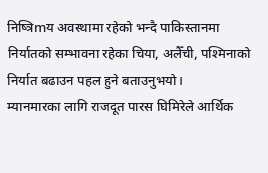निष्त्रिmय अवस्थामा रहेको भन्दै पाकिस्तानमा निर्यातको सम्भावना रहेका चिया, अलैँची, पश्मिनाको निर्यात बढाउन पहल हुने बताउनुभयो।
म्यानमारका लागि राजदूत पारस घिमिरेले आर्थिक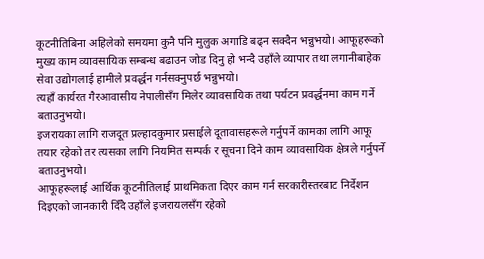कूटनीतिबिना अहिलेको समयमा कुनै पनि मुलुक अगाडि बढ्न सक्दैन भन्नुभयो। आफूहरूको मुख्य काम व्यावसायिक सम्बन्ध बढाउन जोड दिनु हो भन्दै उहाँले व्यापार तथा लगानीबाहेक सेवा उद्योगलाई हामीले प्रवर्द्धन गर्नसक्नुपर्छ भन्नुभयो।
त्यहाँ कार्यरत गैरआवासीय नेपालीसँग मिलेर व्यावसायिक तथा पर्यटन प्रवर्द्धनमा काम गर्ने बताउनुभयो।
इजरायका लागि राजदूत प्रल्हादकुमार प्रसाईले दूतावासहरूले गर्नुपर्ने कामका लागि आफू तयार रहेको तर त्यसका लागि नियमित सम्पर्क र सूचना दिने काम व्यावसायिक क्षेत्रले गर्नुपर्ने बताउनुभयो।
आफूहरूलाई आर्थिक कूटनीतिलाई प्राथमिकता दिएर काम गर्न सरकारीस्तरबाट निर्देशन दिइएको जानकारी दिँदै उहाँले इजरायलसँग रहेको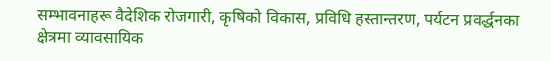सम्भावनाहरू वैदेशिक रोजगारी, कृषिको विकास, प्रविधि हस्तान्तरण, पर्यटन प्रवर्द्धनका क्षेत्रमा व्यावसायिक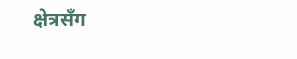क्षेत्रसँग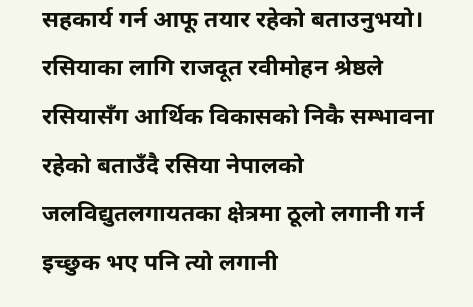सहकार्य गर्न आफू तयार रहेको बताउनुभयो।
रसियाका लागि राजदूत रवीमोहन श्रेष्ठले रसियासँग आर्थिक विकासको निकै सम्भावना रहेको बताउँदै रसिया नेपालको जलविद्युतलगायतका क्षेत्रमा ठूलो लगानी गर्न इच्छुक भए पनि त्यो लगानी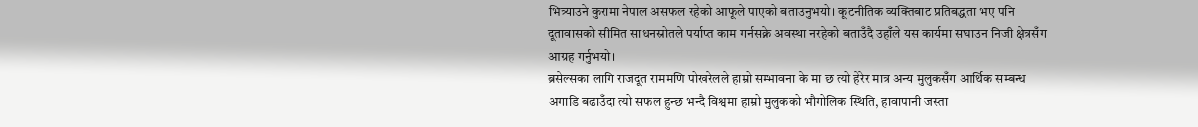भित्र्याउने कुरामा नेपाल असफल रहेको आफूले पाएको बताउनुभयो। कूटनीतिक व्यक्तिबाट प्रतिबद्धता भए पनि दूतावासको सीमित साधनस्रोतले पर्याप्त काम गर्नसक्ने अवस्था नरहेको बताउँदै उहाँले यस कार्यमा सघाउन निजी क्षेत्रसँग आग्रह गर्नुभयो।
ब्रसेल्सका लागि राजदूत राममणि पोखरेलले हाम्रो सम्भावना के मा छ त्यो हेरेर मात्र अन्य मुलुकसँग आर्थिक सम्बन्ध अगाडि बढाउँदा त्यो सफल हुन्छ भन्दै विश्वमा हाम्रो मुलुकको भौगोलिक स्थिति, हावापानी जस्ता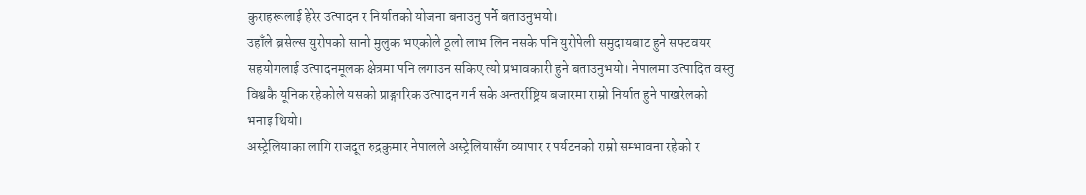कुराहरूलाई हेरेर उत्पादन र निर्यातको योजना बनाउनु पर्ने बताउनुभयो।
उहाँले ब्रसेल्स युरोपको सानो मुलुक भएकोले ठूलो लाभ लिन नसके पनि युरोपेली समुदायबाट हुने सफ्टवयर सहयोगलाई उत्पादनमूलक क्षेत्रमा पनि लगाउन सकिए त्यो प्रभावकारी हुने बताउनुभयो। नेपालमा उत्पादित वस्तु विश्वकै यूनिक रहेकोले यसको प्राङ्गारिक उत्पादन गर्न सके अन्तर्राष्ट्रिय बजारमा राम्रो निर्यात हुने पाखरेलको भनाइ थियो।
अस्ट्रेलियाका लागि राजदूत रुद्रकुमार नेपालले अस्ट्रेलियासँग व्यापार र पर्यटनको राम्रो सम्भावना रहेको र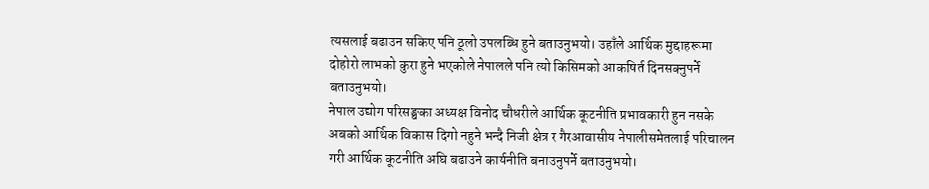त्यसलाई बढाउन सकिए पनि ठूलो उपलब्धि हुने बताउनुभयो। उहाँले आर्थिक मुद्दाहरूमा दोहोरो लाभको कुरा हुने भएकोले नेपालले पनि त्यो किसिमको आकषिर्त दिनसक्नुपर्ने बताउनुभयो।
नेपाल उद्योग परिसङ्घका अध्यक्ष विनोद चौधरीले आर्थिक कूटनीति प्रभावकारी हुन नसके अबको आर्थिक विकास दिगो नहुने भन्दै निजी क्षेत्र र गैरआवासीय नेपालीसमेतलाई परिचालन गरी आर्थिक कूटनीति अघि बढाउने कार्यनीति बनाउनुपर्ने बताउनुभयो।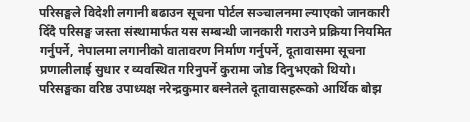परिसङ्घले विदेशी लगानी बढाउन सूचना पोर्टल सञ्चालनमा ल्याएको जानकारी दिँदै परिसङ्घ जस्ता संस्थामार्फत यस सम्बन्धी जानकारी गराउने प्रक्रिया नियमित गर्नुपर्ने, नेपालमा लगानीको वातावरण निर्माण गर्नुपर्ने, दूतावासमा सूचना प्रणालीलाई सुधार र व्यवस्थित गरिनुपर्ने कुरामा जोड दिनुभएको थियो।
परिसङ्घका वरिष्ठ उपाध्यक्ष नरेन्द्रकुमार बस्नेतले दूतावासहरूको आर्थिक बोझ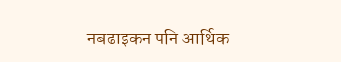नबढाइकन पनि आर्थिक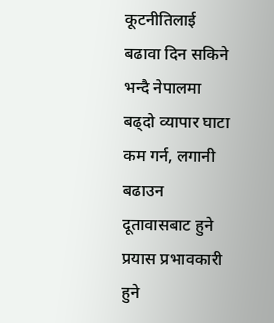कूटनीतिलाई बढावा दिन सकिने भन्दै नेपालमा बढ्दो व्यापार घाटा कम गर्न, लगानी बढाउन दूतावासबाट हुने प्रयास प्रभावकारी हुने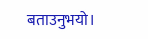बताउनुभयो।